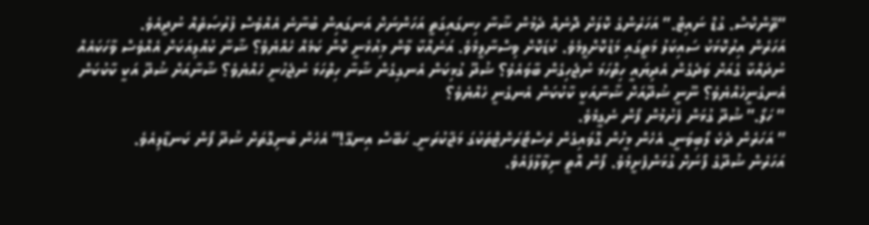“ތޭންކްސް. ގުޑް ނައިޓް.” އަހަރެންގެ ކޮލަށް ދޮނެއް ދެމުން ޝާނާ ހިނގައިގަތީ އަހަންނަށް އަނގައިން ބުނާނެ އެއްވެސް ފުރުޞަތެއް ނުދީއެވެ.
އަހަރެން އިރުކޮޅަކު ސައިކަލު މަތީގައި މަޑުކޮށްލީމެވެ. ކުޑަކޮށް ވިސްނާލީމެވެ. އަނެއްކާ ވާން މިއުޅެނީ ކޮން ކަމެއް ހެއްޔެވެ؟ ޝާނާ ކުއްލިއަކަށް އެއްވެސް ވާހަކައެއް ނުދައްކާ ގެއަށް ވަދެގެން އެދިޔައީ ހިތްހަމަ ނުޖެހިގެން ބާވައެވެ؟ ޝުދޫ ގުޅިކަން އެނގިގެން ޝާނާ ހިތްހަމަ ނުޖެހުނީ ހެއްޔެވެ؟ ޝާނާއަށް ޝުދޫ އަކީ ކާކުކަން އެނގެނީހެއްޔެވެ؟ ނޫނީ ޝުދޫއަށް ޝާނާއަކީ ކާކުކަން އެނގެނީ ހެއްޔެވެ؟
” ހަލޯ.” ޝުދޫ ގުޅަން ފެށުމުން ފޯން ނެގީމެވެ.
” އަހަރެން ދެކެ ލޯބިވަނީ. އެހެން މީހުން ގޮވައިގެން ރެސްޓޯރަންޓްތަކުގަ މަޖާކުރަނީ. ހަބޭސް އިނގޭ!” އެހެން ބުނިގޮތަށް ޝުދޫ ފޯން ކަނޑާލިއެވެ.
އަހަރެން ޝުދޫގެ ފޯނަށް ގުޅަންފެށީމެވެ. ފޯން އޮތީ ނިވާލާފައެވެ.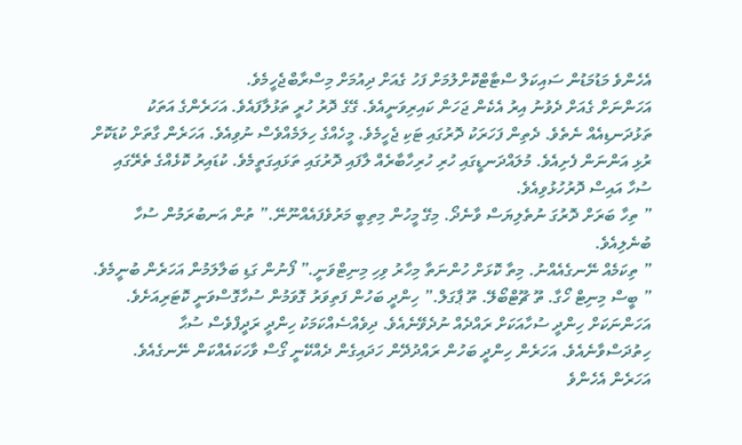އެހެންވެ މަޑުމަޑުން ސައިކަލް ސްޓާޓްކޮށްލުމަށް ފަހު ގެއަށް ދިއުމަށް މިސްރާބްޖެހީމެވެ.
އަހަންނަށް ގެއަށް ދެވުނު އިރު އެކެން ޖަހަން ކައިރިވަނީއެވެ. ގޭގެ ދޮރު ހުރީ ތަޅުލާފައެވެ. އަހަރެންގެ އަތަކު ތަޅުދަނޑިއެއް ނެތެވެ. ދެތިން ފަހަރަކު ދޮރުގައި ޓަކި ޖެހީމެވެ. މީހެއްގެ ހިލަމެއްވެސް ނުވިއެވެ. އަހަރެން ގާތަށް ކުޑަކޮށް ރުޅި އަންނަން ފެށިއެވެ. މުލައްދަނޑީގައި ހުރި ހުރިހާބާރެއް ލާފައި ދޮރުގައި ތަޅައިގަތީމެވެ. ކުޑައިރު ކޮޅެއްގެ ތެރޭގައި ސުހާ އައިސް ދޮރުހުޅުވިއެވެ.
” ތިހާ ބަރަށް ދޮރުގަ ނުތެލިޔަސް ވާނެދޯ. މިގޭ މީހުން މިތިބީ މަރުވެފައެއްނޫނޭ.” ތުން އަނބުރަމުން ސުހާ ބުނެލިއެވެ.
” ތިކަމެއް ނޭނގެއެއްނު. މިތާ ކޮޅަށް ހުންނަތާ މިހާރު ވިހި މިނިޓްވަނީ.” ފޯނުން ގަޑި ބަލާލަމުން އަހަރެން ބުނީމެވެ.
” ބީސް މިނިޓް ހޯގާ. ތޫ ޗޫޓްބޯލޭ. ތޫ ޕާގަލް.” ހިންދީ ބަހުން ފަތިވަރު ގޮވަމުން ސުހާގޮސްވަނީ ކޮޓަރިއަށެވެ.
އަހަންނަކަށް ހިންދީ ސުހާއަކަށް ރައްދެއް ނުދެވޭނެއެވެ. ދިވެއްސެއްކަމަކު ހިންދީ ރަދީފްވެސް ސުޙާ ހިތުދަސްވާނެއެވެ. އަހަރެން ހިންދީ ބަހުން ރައްދުދޭން ހަދައިގެން ދެއްކޭނީ ގޯސް ވާހަކައެއްކަން ނޭނގެއެވެ. އަހަރެން އެހެންވެ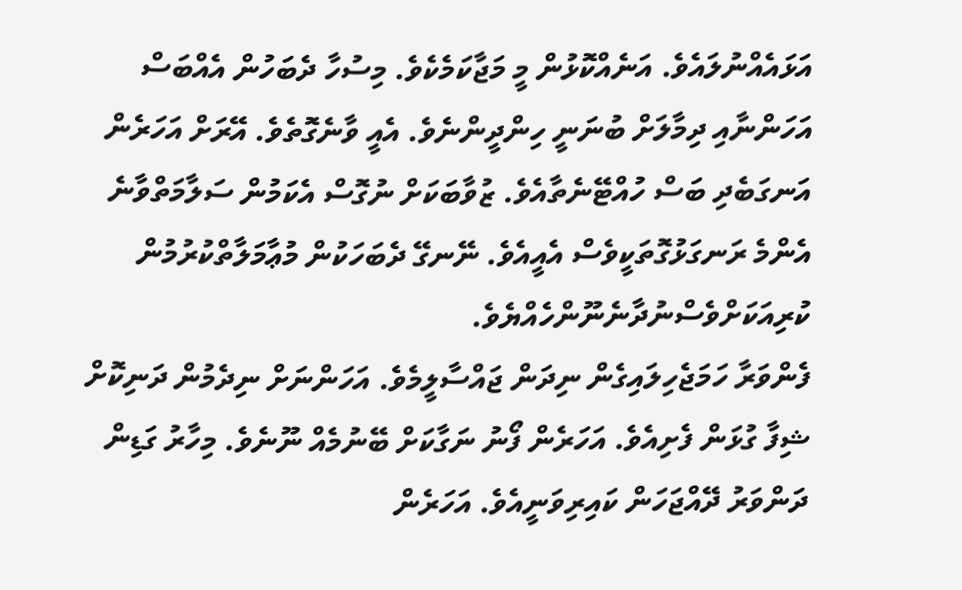އަޅައެއްނުލައެވެ. އަނެއްކޮޅުން މީ މަޖާކަމެކެވެ. މިސުހާ ދެބަހުން އެއްބަސް އަހަންނާއި ދިމާލަށް ބުނަނީ ހިންދީންނެވެ. އެއީ ވާނެގޮތެވެ. އޭރަށް އަހަރެން އަނގަބެދި ބަސް ހުއްޓޭނެތާއެވެ. ޒުވާބަކަށް ނުގޮސް އެކަމުން ސަލާމަތްވާނެ އެންމެ ރަނގަޅުގޮތަކީވެސް އެއީއެވެ. ނޭނގޭ ދެބަހަކުން މުޢާމަލާތްކުރުމުން ކުރިއަކަށްވެސްނުދާނެނޫންހެއްޔެވެ.
ފެންވަރާ ހަމަޖެހިލައިގެން ނިދަން ޖައްސާލީމެވެ. އަހަންނަށް ނިދެމުން ދަނިކޮށް ޝިފާ ގުޅަން ފެށިއެވެ. އަހަރެން ފޯނު ނަގާކަށް ބޭނުމެއް ނޫނެވެ. މިހާރު ގަޑިން ދަންވަރު ދޭއްޖަހަން ކައިރިވަނީއެވެ. އަހަރެން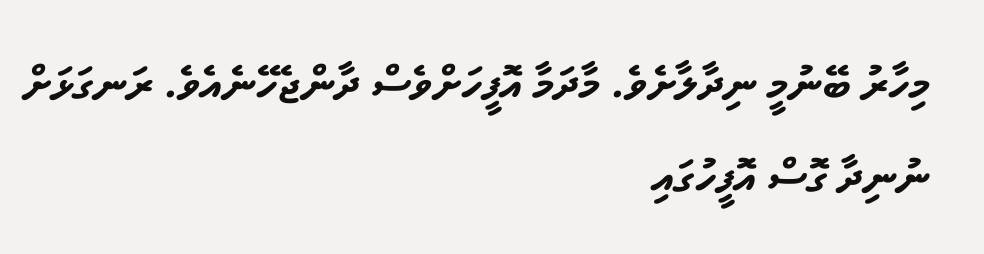މިހާރު ބޭނުމީ ނިދާލާށެވެ. މާދަމާ އޮފީހަށްވެސް ދާންޖެހޭނެއެވެ. ރަނގަޅަށް ނުނިދާ ގޮސް އޮފީހުގައި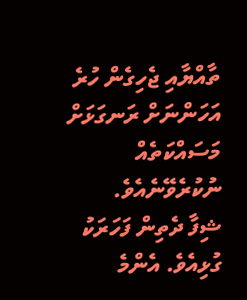ތާއްޔާއި ޖެހިގެން ހުރެ އަހަންނަށް ރަނގަޅަށް މަސައްކަތެއް ނުކުރެވޭނެއެވެ.
ޝިފާ ދެތިން ފަހަރަކު ގުޅިއެވެ. އެންމެ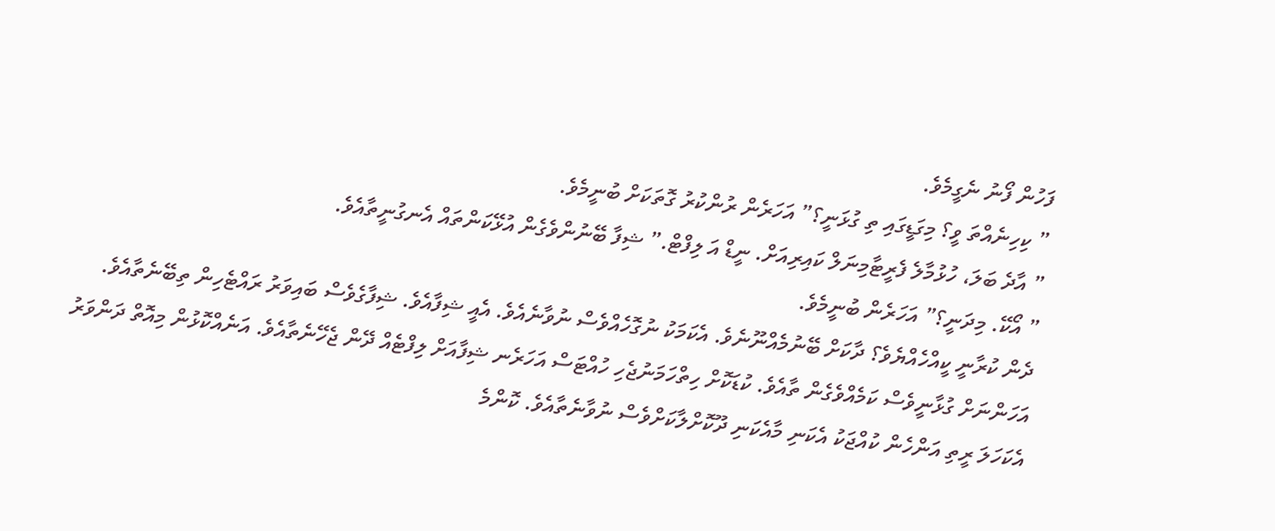ފަހުން ފޯނު ނެގީމެވެ.
” ކިހިނެއްތަ ވީ؟ މިގަޑީގައި ތި ގުޅަނީ؟” އަހަރެން ރުންކުރު ގޮތަކަށް ބުނީމެވެ.
” އާދެ ބަލަ، ހުޅުމާލެ ފެރީޓާމިނަލް ކައިރިއަށް. ނީޑް އަ ލިފްޓް.” ޝިފާ ބޭނުންވެގެން އުޅޭކަންތައް އެނގުނީތާއެވެ.
” އޯކޭ. މިދަނީ؟” އަހަރެން ބުނީމެވެ.
ދެން ކުރާނީ ކީއްހެއްޔެވެ؟ ދާކަށް ބޭނުމެއްނޫނެވެ. އެކަމަކު ނުގޮހެއްވެސް ނުވާނެއެވެ. އެއީ ޝިފާއެވެ. ޝިފާގެވެސް ބައިވަރު ރައްޓެހިން ތިބޭނެތާއެވެ. އަހަންނަށް ގުޅާނީވެސް ކަމެއްވެގެން ތާއެވެ. ކުޑަކޮށް ހިތްހަމަނުޖެހި ހުއްޓަސް އަހަރެނ ޝިފާއަށް ލިފްޓެއް ދޭން ޖެހޭނެތާއެވެ. އަނެއްކޮޅުން މިއޮތް ދަންވަރު އެކަހަލަ ރީތި އަންހެން ކުއްޖަކު އެކަނި މާއެކަނި ދޫކޮށްލާކަށްވެސް ނުވާނެތާއެވެ. ކޮންމެ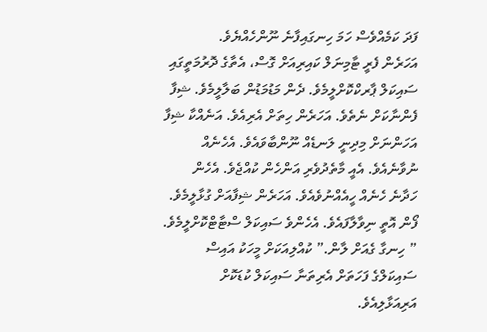ފަދަ ކަމެއްވެސް ހަމަ ހިނގައިފާނެ ނޫންހެއްޔެވެ.
އަހަރެން ފެރީ ޓާމިނަލް ކައިރިއަށް ގޮސް، އެތާގެ ދޮރުމަތީގައި ސައިކަލް ޕާރކްކޮށްލީމެވެ. ދެން މަޑުމަޑުން ބަލާލީމެވެ. ޝިފާ ފެންނާކަށް ނެތެވެ. އަހަރެން ހިތަށް އެރިއެވެ. އަނެއްކާ ޝިފާ އަހަންނަށް މިދިނީ ލަނޑެއް ނޫންބާވައެވެ. އެހެނެއް ނުވާނެއެވެ. އެއީ މާތެދުވެރި އަންހެން ކުއްޖެވެ. އެހެން ހަދާނެ ހެނެއް ހީއެއްނުވެއެވެ. އަހަރެން ޝިފާއަށް ގުޅާލީމެވެ. ފޯން އޮތީ ނިވާލާފައެވެ. އެހެންވެ ސައިކަލް ސްޓާޓްކޮށްލީމެވެ.
” ހިނގާ ގެއަށް ލާން.” ކުއްލިއަކަށް މީހަކު އައިސް ސައިކަލްގެ ފަހަތަށް އެރިތަނާ ސައިކަލް ކުޑަކޮށް އަރިއަޅާލިއެވެ.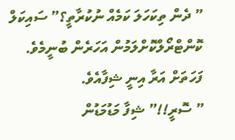” ދެން ތިކަހަލަ ކަމެއް ނުކުރާތީ؟” ސައިކަލް ކޮންޓްރޯލްކޮށްލަމުން އަހަރެން ބުނީމެވެ. ފަހަތަށް އަރާ އިނީ ޝިފާއެވެ.
” ސޮރީ!!” ޝިފާ މަޑުމަޑުން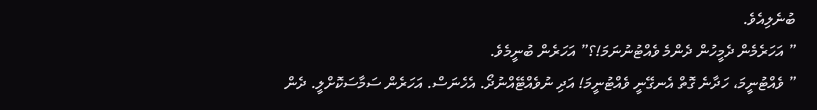ބުނެލިއެވެ.
” އަހަރެމެން ދެމީހުން ދެންމެ ވެއްޓުނުނަމަ!؟” އަހަރެން ބުނީމެވެ.
” ވެއްޓުނީމަ، ހަދާނެ ގޮތް އެނގޭނީ ވެއްޓުނީމަ! އަދި ނުވެއްޓޭއްނުދޯ. އެހެނަސް. އަހަރެން ސަމާސަކޮށްލީ. ދެން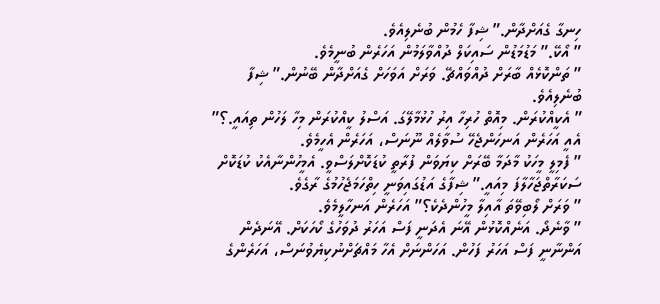ހިނގާ ގެއަށްދާން.” ޝިފާ ހެމުން ބުނެލިއެވެ.
” އޯކޭ.” މަޑުމަޑުން ސައިކަލް ދުއްވާލަމުން އަހަރެން ބުނީމެވެ.
” ތަންކޮޅެއް ބާރަށް ދުއްވައްޗޭ. ވަރަށް އަވަހަށް ގެއަށްދާން ބޭނުން.” ޝިފާ ބުނެލިއެވެ.
” އެކީއްކުރަން. މިއޮތް ހުރިހާ އިރު ހުޅުމާލޭގަ. އަސްލު ކީއްކުރަން މިހާ ލަހުން ތިއައީ.؟” އެއީ އަހަރެން އަނހަންޖެހޭ ސުވާލެއް ނޫނަސް، އަހަރެން އެހީމެވެ.
” ފެމިލީ މީހަކު މާދަމާ ބޭރަށް ކިޔަވަން ފުރާތީ ކުޑަކޮށްލަސްވީ. އެމީހުންނާއެކު ކުޑަކޮށް ސަކަރާތްޖަހާލާފަ މިއައީ.” ޝިފާގެ އަޑުގައިވަނީ ހިތްހަމަޖެހުމުގެ ރާގެވެ.
” ވަރަށް ލޯބިވޭތަ އާއިލާ މީހުންދެކެ؟” އަހަރެން އަނހާލީމެވެ.
” ވާނެދޯ. އަނެއްކޮޅުން އޭނަ އެދަނީ ފަސް އަހަރު ދުވަހުގެ ކޯހަކަށް. އޭނަދެން އަންނާނީ ފަސް އަހަރު ފަހުން. އަހަންނަށް އެހާ މައްޗަށްނުކިޔެވުނަސް، އަހަރެންގެ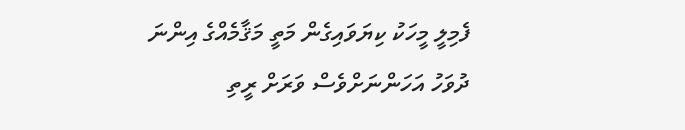ފެމިލީ މީހަކު ކިޔަވައިގެން މަތީ މަޤާމެއްގެ އިންނަ ދުވަހު އަހަންނަށްވެސް ވަރަށް ރީތި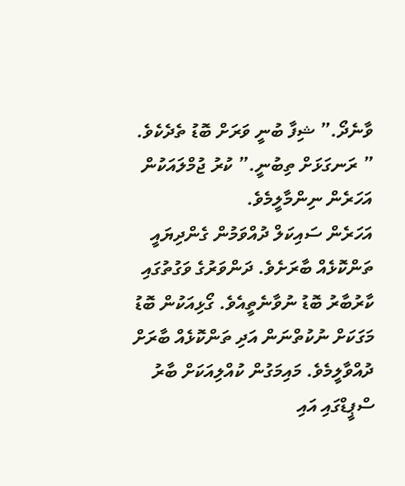ވާނެދޯ.” ޝިފާ ބުނީ ވަރަށް ބޮޑު ތެދެކެވެ.
” ރަނގަޅަށް ތިބުނީ.” ކުރު ޖުމްލައަކުން އަހަރެން ނިންމާލީމެވެ.
އަހަރެން ސައިކަލް ދުއްވަމުން ގެންދިޔައީ ތަންކޮޅެއް ބާރަށެވެ. ދަންވަރުގެ ވަގުތުގައި ކާރުބާރު ބޮޑު ނުވާނެތީއެވެ. ގޯޅިއަކުން ބޮޑު މަގަކަށް ނުކުތްނަން އަދި ތަންކޮޅެއް ބާރަށް ދުއްވާލީމެވެ. މައިމަގުން ކުއްލިއަކަށް ބާރު ސްޕީޑްގައި އައި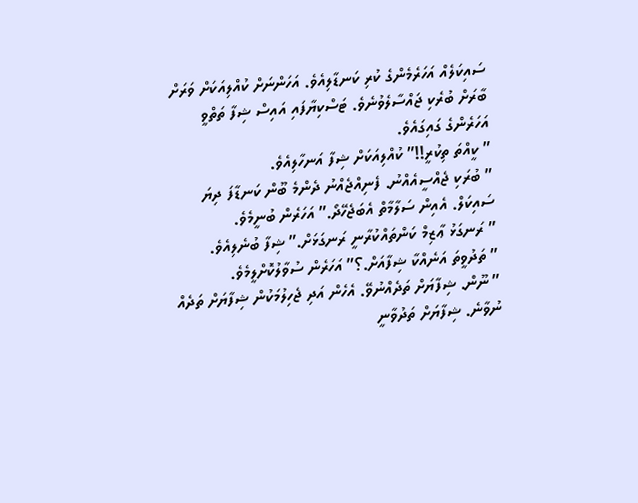ސައިކަލެއް އަހަރެމެންގެ ކުރި ކަނޑާލިއެވެ. އަހަންނަށް ކުއްލިއަކަށް ވަރަށް ބާރަށް ބުރެކި ޖައްސާލެވުނެވެ. ޓަސްކިޔާފައި އައިސް ޝިފާ ތަތްވީ އަހަރެންގެ ގައިގައެވެ.
” ކީއްތަ ތިކުރީ!!” ކުއްލިއަކަށް ޝިފާ އަނހާލިއެވެ.
” ބުރަކި ޖެއްސީއެއްނު. ފެނިއްޖެއްނު ދެންމެ ބޫން ކަނޑާފަ ދިޔަ ސައިކަލް. އެއިން ސަލާމާތް އެބަޖެހޭދޯ.” އަހަރެން ބުނީމެވެ.
” ރަނގަޅު ޢާޒިމް ކަންތައްކުރާނީ ރަނގަޅަށް.” ޝިފާ ބުނެލިއެވެ.
” ތަދުވީތަ އަނެއްކާ ޝިފާއަށް.؟” އަހަރެން ސުވާލުކޮށްލީމެވެ.
” ނޫން. ޝިފާޔަށް ތަދެއްނުވޭ. އެހެން އަދި ޖެހިލުމަކުން ޝިފާޔަށް ތަދެއް ނުވާނެ. ޝިފާޔަށް ތަދުވާނީ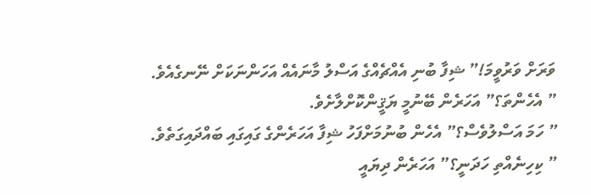ވަރަށް ވަރުވީމަ!” ޝިފާ ބުނި އެއްޗެއްގެ އަސްލު މާނައެއް އަހަންނަކަށް ނޭނގެއެވެ.
” އެހެންތަ؟” އަހަރެން ބޭނުމީ ޔަޤީންކޮށްލާށެވެ.
” ހަމަ އަސްލުވެސް؟” އެހެން ބުނުމަށްފަހު ޝިފާ އަހަރެންގެ ގައިގައި ބައްދައިގަތެވެ.
” ކިހިނެއްތި ހަދަނީ؟” އަހަރެން ދިޔައީ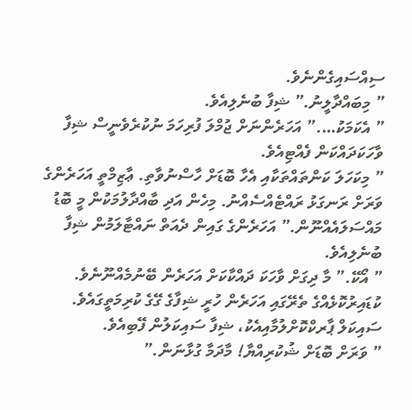ސިއްސައިގެންނެވެ.
” މިބައްދާލީނު.” ޝިފާ ބުނެލިއެވެ.
” އެކަމަކު….” އަހަރެންނަށް ޖުމްލަ ފުރިހަމަ ނުކުރެވެނީސް ޝިފާ ވާހަކަދައްކަން ފެއްޓިއެވެ.
” މިކަހަލަ ކަންތައްތަކާއި އެހާ ބޮޑަށް ހާސްނުވާތި. ޢާޒިމްތީ އަހަރެންގެ ވަރަށް ރަނގަޅު ރައްޓެއްސެއްނު. މިހެން އަދި ބާއްދާލުމަކުން މީ ބޮޑު މައްސަލައެއްނޫން.” އަހަރެންގެ ގައިން ދެއަތް ނައްޓާލަމުން ޝިފާ ބުނެލިއެވެ.
” އޯކޭ.” މާ ދިގަށް ވާހަކަ ދައްކާކަށް އަހަރެން ބޭނުމެއްނޫނެވެ.
ކުޑައިރުކޮޅެއްގެ ތެރޭގައި އަހަރެން ހުރީ ޝިފާގެ ގޭގެ ކުރިމަތީގައެވެ. ސައިކަލް ޕާރކްކޮށްލުމާއިއެކު، ޝިފާ ސައިކަލުން ފޭބިއެވެ.
” ވަރަށް ބޮޑަށް ޝުކުރިއްޔާ! މާދަމާ ގުޅާނަން.”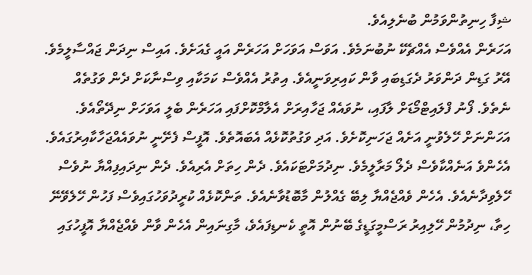ޝިފާ ހިނިތުންވަމުން ބުނެލިއެވެ.
އަހަރެން އެއްވެސް އެއްޗެކޭ ނުބުނަމެވެ. އަވަސް އަވަހަށް އަހަރެން އައީ ގެއަށެވެ. އައިސް ނިދަން ޖައްސާލީމެވެ. އޭރު ގަޑިން ދަންވަރު ދެގަޑިބައި ވާން ކައިރިވަނީއެވެ. އިތުރު އެއްވެސް ކަމަކާއި ވިސްނާކަށް ދެން ވަގުތެއް ނެތެވެ. ފޯނު ފްލައިޓްމޯޑަށް ލާފައި، ނުވައެއް ޖަހާއިރަށް އެލާމްކޮށްފައި އަހަރެން ބެލީ އަވަހަށް ނިދޭތޯއެވެ.
އަހަންނަށް ހޭލެވުނީ އަށެއް ޖަހަނިކޮށެވެ. އަދި ވަގުތުކޮޅެއް އެބައޮތެވެ. އޮފީސް ފެށޭނީ ނުވައެއްޖަހާކާއިރުގައެވެ. އެހެންވެ އަނެއްކާވެސް ދެލޯ މަރާލީމެވެ. ނިދުމަށްޓަކައެވެ. ދެން ހިތަށް އެރިއެވެ. ދެން ނިދައިފިއްޔާ ނުވެސް ހޭލެވިދާނެއެވެ. އެހެން ވެއްޖެއްޔާ ލިބޭ ގެއްލުން މާބޮޑުވާނެއެވެ. ތަންކޮޅެއް ކުރީދުވަހުގައިވެސް ފަހުން ހޭލެވޭނޭ ހިތާ، ނިދުމުން ހޭލިއިރު ރަސްމީގަޑީގެ ބޭނުން އޮތީ ކެނޑިފައެވެ، މާގިނައިން އެހެން ވާން ވެއްޖެއްޔާ އޮފީހުގައި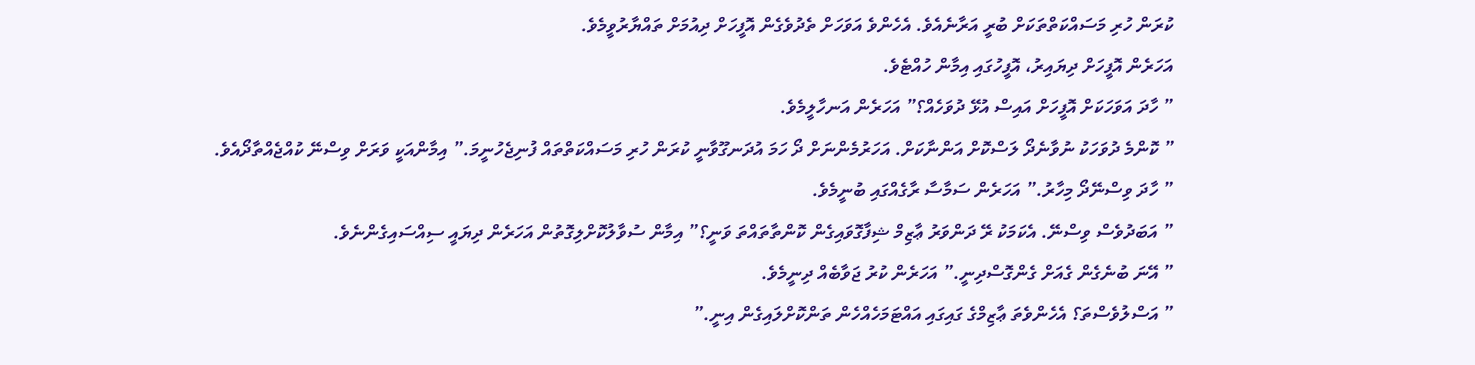ކުރަން ހުރި މަސައްކަތްތަކަށް ބުރީ އަރާނެއެވެ. އެހެންވެ އަވަހަށް ތެދުވެގެން އޮފީހަށް ދިއުމަށް ތައްޔާރުވީމެވެ.
އަހަރެން އޮފީހަށް ދިޔައިރު، އޮފީހުގައި އިމާން ހުއްޓެވެ.
” ހާދަ އަވަހަކަށް އޮފީހަށް އައިސް އުޅޭ ދުވަހެއް؟” އަހަރެން އަނހާލީމެވެ.
” ކޮންމެ ދުވަހަކު ނުވާނެދޯ ލަސްކޮށް އަންނާކަށް. އަހަރުމެންނަށް ދޯ ހަމަ އުދަނގޫވާނީ ކުރަން ހުރި މަސައްކަތްތައް ފުނިޖެހުނީމަ.” އިމާންއަކީ ވަރަށް ވިސްނޭ ކުއްޖެއްތާދޯއެވެ.
” ހާދަ ވިސްނޭދޯ މިހާރު.” އަހަރެން ސަމާސާ ރާގެއްގައި ބުނީމެވެ.
” އަބަދުވެސް ވިސްނޭ. އެކަމަކު ރޭ ދަންވަރު ޢާޒިމް ޝިފާގޮވައިގެން ކޮންތާތައްތަ ވަނީ؟” އިމާން ސުވާލުކޮށްލިގޮތުން އަހަރެން ދިޔައީ ސިއްސައިގެންނެވެ.
” އޭނަ ބުނެގެން ގެއަށް ގެންގޮސްދިނީ.” އަހަރެން ކުރު ޖަވާބެއް ދިނީމެވެ.
” އަސްލުވެސްތަ؟ އެހެންވެތަ ޢާޒިމްގެ ގައިގައި އައްޓަމަހެއްހެން ތަންކޮށްލައިގެން އިނީ.”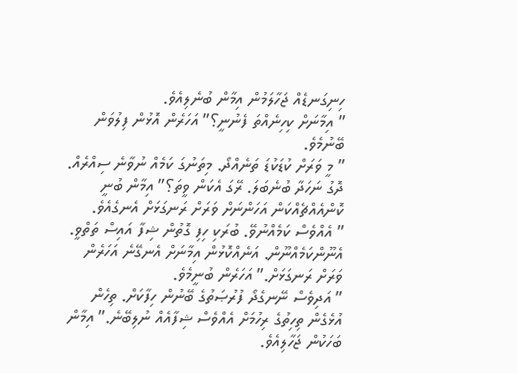ހިނިގަނޑެއް ޖަހާލަމުން އިމާން ބުނެލިއެވެ.
” އިމާނަށް ކިހިނެއްތަ ފެނުނީ؟” އަހަރެން އޮޅުން ފިލުވަން ބޭނުމެވެ.
” މީ ވަރަށް ކުޑަކުޑަ ތަނެއްދޯ. މިތަނުގަ ކަމެއް ނުވާނެ ސިއްރެއް. ދޮގު ނަހަދާ ބުނެބަލަ. ރޭގަ އެކަން ވީތަ؟” އިމާން ބުނީ ކޮންއެއްޗެއްކަން އަހަންނަށް ވަރަށް ރަނގަޅަށް އެނގެއެވެ.
” އެއްވެސް ކަމެއްނުވޭ. ބުރަކި ހިފި ގޮތުން ޝިފާ އައިސް ތަތްވީ. އެނޫންކަމެއްނޫން. އަނެއްކޮޅުން އިމާނަށް އެނގޭނެ އަހަރެން ވަރަށް ރަނގަޅަށް.” އަހަރެން ބުނީމެވެ.
” އަދިވެސް ނޭނގެދޯ ފުރުޞަތުގެ ބޭނުން ހިފާކަށް. ތިހެން އުޅެގެން ތިހިތުގެ ރިހުމަށް އެއްވެސް ޝިފާއެއް ނުލިބޭނެ.” އިމާން ބަހަކުން ޖަހާލިއެވެ.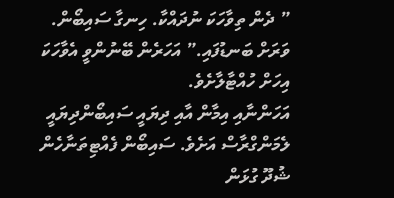” ދެން ތިވާހަކަ ނުދައްކާ. ހިނގާ ސައިބޯން. ވަރަށް ބަނޑުފައި.” އަހަރެން ބޭނުންވީ އެވާހަކަ އިހަށް ހުއްޓާލާށެވެ.
އަހަންނާއި އިމާން އާއި ދިޔައީ ސައިބޯންދިޔައީ ލެމަންގްރާސް އަށެވެ. ސައިބޯން ފެއްޓިތަނާހެން ޝުދޫ ގުޅަން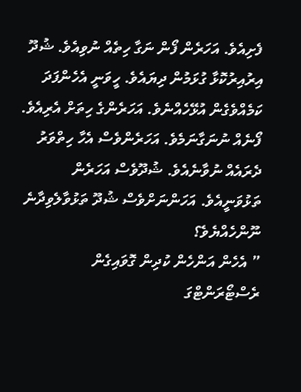ފެށިއެވެ. އަހަރެން ފޯން ނަގާ ހިތެއް ނުވިއެވެ. ޝުދޫ އިރުއިރުކޮޅާ ގުޅަމުން ދިޔައެވެ. ހީވަނީ އެހެންފަދަ ކަމެއްވެގެން އުޅޭހެއްނެވެ. އަހަރެންގެ ހިތަށް އެރިއެވެ. ފޯނެއް ނުނަގާނަމެވެ. އަހަރެންވެސް އެހާ ހިތްވަރު ދެރައެއް ނުވާނެއެވެ. ޝުދޫވެސް އަހަރެން ތަޅުވަނީއެވެ. އަހަންނަށްވެސް ޝުދޫ ތަޅުވާލެވިދާނެ ނޫންހެއްޔެވެ؟
” އެހެން އަންހެން ކުދިން ގޮވައިގެން ރެސްޓޯރަންޓްގަ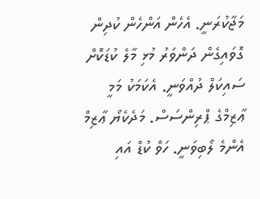މަޖާކުރަނީ. އެހެން އަންހެން ކުދިން ގޮވައިގެން ދަންވަރު މުޅި މާލެ ކުޑަކޮށް ސައިކަލް ދުއްވަނީ. އެކަމަކު މަމީ ޢާޒިމްގެ ޕްރިންސަސް. މަދެކެޔޯ ޢާޒިމް އެންމެ ލޯބިވަނީ. ހަވް ކުޑް އައި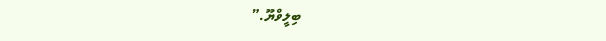ބިލީވްޔޫ.”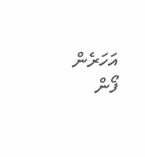އަހަރެން ފޯން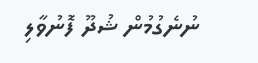ނުނެގުމުން ޝުދޫ ފޮނުވާލި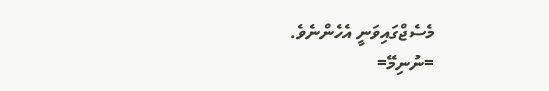މެސެޖްގައިވަނީ އެހެންނެވެ.
=ނުނިމޭ=